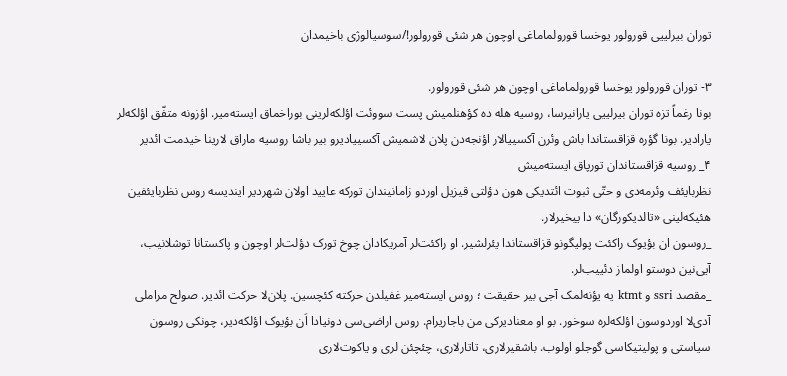توران بیرلییی قورولور یوخسا قورولماماغی اوچون هر شئی قورولور!/سوسیالوژی باخیمدان

۳- توران قورولور یوخسا قورولماماغی اوچون هر شئی قورولور.
بونا رغماً تزه توران بیرلییی یارانیرسا، روسیه هله ده کؤهنلمیش پست سووئت اؤلکه‌لرینی بوراخماق ایسته‌میر. اؤزونه متفّق اؤلکه‌لر یارادیر. بونا گؤره قزاقستاندا باش وئرن آکسییالار اؤنجه‌دن پلان لاشمیش آکسییادیرو بیر باشا روسیه ماراق لارینا خیدمت ائدیر
۴_ روسیه قزاقستاندان تورپاق ایسته‌میش
نظربایئف وئرمه‌دی و حتّی ثبوت ائتدیکی هون دؤلتی قیزیل اوردو زامانیندان تورکه عایید اولان شهردیر ایندیسه روس نظربایئفین هئیکه‌لینی «تالدیکورگان» دا ییخیرلار.
_روسون ان بؤیوک راکئت پولیگونو قزاقستاندا یئرلشیر. او راکئت‌لر آمریکادان چوخ تورک دؤلت‌لر اوچون و پاکستانا توشلانیب، آیی‌نین دوستو اولماز دئییب‌لر.
_مقصد ssri و ktmt یه یؤنه‌لمک آجی بیر حقیقت ؛ روس ایسته‌میر غفیلدن حرکته کئچسین. پلان‌لا حرکت ائدیر. صولح مراملی آدی‌لا اوردوسون اؤلکه‌لره سوخور. بو او معنادیرکی من باجاریرام. روس اراضی‌سی دونیادا اَن بؤیوک اؤلکه‌دیر، چونکی روسون سیاستی و پولیتیکاسی گوجلو اولوب. باشقیرلاری، تاتارلاری، چئچئن لری و یاکوت‌لاری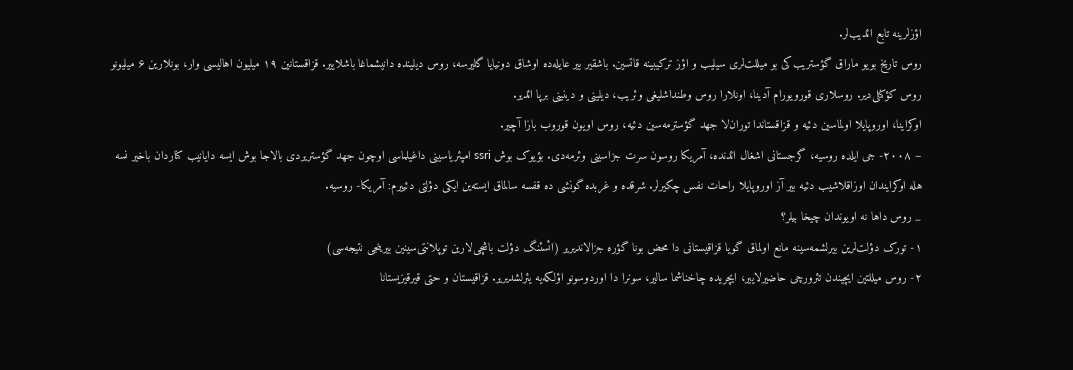اؤزلرینه تابع ائدیب‌لر.
روس تاریخ بویو ماراق گؤستریب‌کی بو میللت‌لری سیلیب و اؤز ترکیبینه قاتسین. باشقیر بیر عایله‌ده اوشاق دونیایا گلیرسه، روس دیلینده دانیشماغا باشلاییر. قزاقستانین ۱۹ میلیون اهالیسی وار، بونلارین ۶ میلیونو روس کؤکنلی‌دیر. روسلاری قورویورام آدینا، اونلارا روس وطنداشلیغی وئریب، دیلینی و دینینی برپا ائدیر.
اوکراینا، اوروپایلا اولماسین دئیه و قزاقستاندا توران‌لا جهد گؤسترمه‌سین دئیه، روس اویون قوروب بازا آچیر.
– ۲۰۰۸- جی ایلده روسیه، گرجستانی اشغال ائدنده، آمریکا روسون سرت جزاسینی وئرمه‌دی. بؤیوک بوش ssri امپئریاسینی داغیلماسی اوچون جهد گؤستریردی بالاجا بوش ایسه دایانیب کناردان باخیر نسه هله اوکرایندان اوزاقلاشیب دئیه بیر آز اوروپایلا راحات نفس چکیرلر. شرقده و غربده گونشی ده قفسه سالماق ایسته‌ین ایکی دؤلتی دئییرم: آمریکا- روسیه.
_ روس داها نه اویوندان چیخا بیلر؟
۱- تورک دؤلت‌لرین بیرلشمه‌سینه مانع اولماق گویا قزاقیستانی دا محض بونا گؤره جزالاندیریر (ائسئنگ دؤلت باشچی‌لارین توپلانتی‌سینین بیرینجی نتیجه‌سی)
۲- روس میللتین ایچیندن تئرورچی حاضیرلاییر، ایچریده چاخناشما سالیر، سونرا دا اوردوسونو اؤلکه‌یه یئرلشدیریر. قزاقیستان و حتی قیرقیزیستانا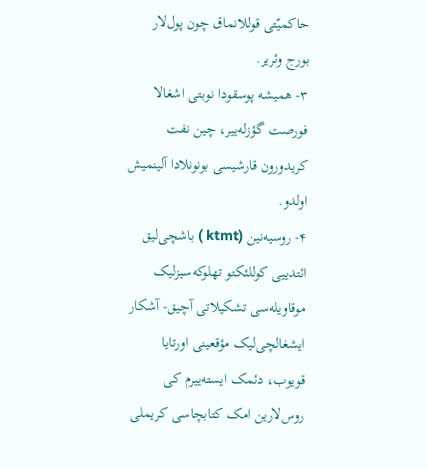حاکمیّتی قوللانماق چون پول‌لار بورج وئریر.
۳- همیشه پوسقودا نوبتی اشغالا فورصت گؤزله‌ییر، چین نفت کریدورون قارشیسی بونونلادا آلینمیش اولدو.
۴- روسیه‌نین (ktmt ) باشچی‌لیق ائتدییی کوللئکتو تهلوکه‌سیزلیک موقاویله‌سی تشکیلاتی آچیق- آشکار ایشغالچی‌لیک مؤقعینی اورتایا قویوب، دئمک ایسته‌ییرم کی روس‌لارین امک کتابچاسی کریملی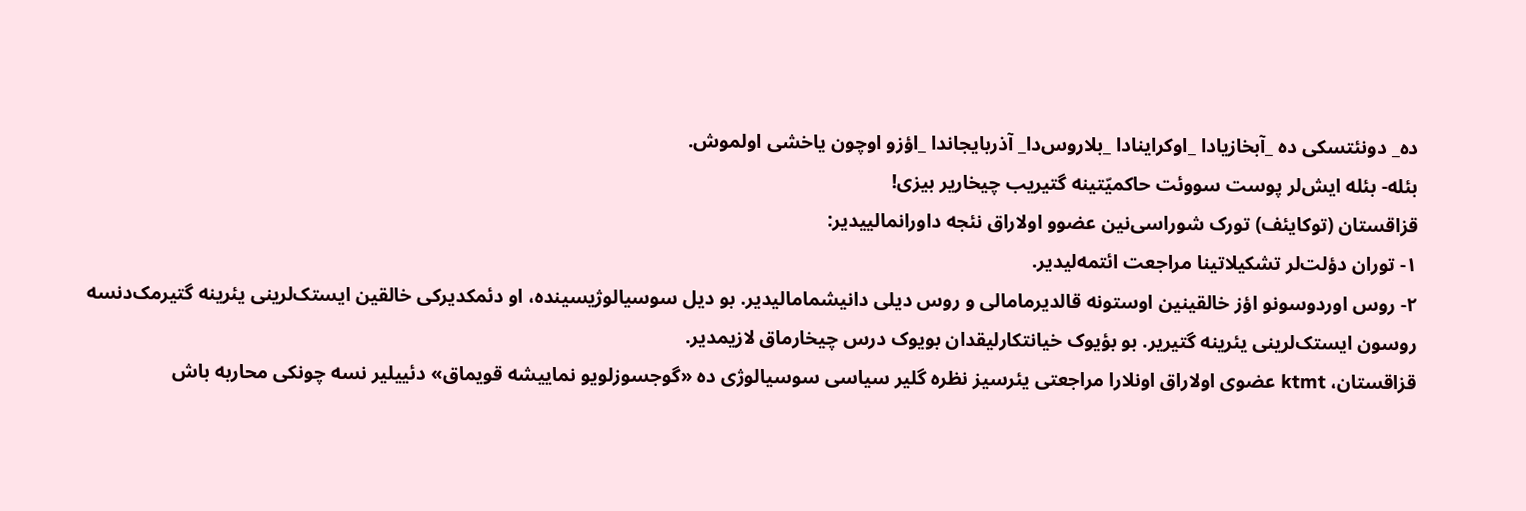ده_ دونئتسکی ده _آبخازیادا _اوکراینادا _بلاروس‌دا_ آذربایجاندا _اؤزو اوچون یاخشی اولموش.
بئله- بئله ایش‌لر پوست سووئت حاکمیّتینه گتیریب چیخاریر بیزی!
قزاقستان (توکایئف) تورک شوراسی‌نین عضوو اولاراق نئجه داورانمالییدیر:
۱- توران دؤلت‌لر تشکیلاتینا مراجعت ائتمه‌لیدیر.
۲- روس اوردوسونو اؤز خالقینین اوستونه قالدیرمامالی و روس دیلی دانیشمامالیدیر. بو دیل سوسیالوژیسینده، او دئمکدیرکی خالقین ایستک‌لرینی یئرینه گتیرمک‌دنسه روسون ایستک‌لرینی یئرینه گتیریر. بو بؤیوک خیانتکارلیقدان بویوک درس چیخارماق لازیمدیر.
قزاقستان، ktmt عضوی اولاراق اونلارا مراجعتی یئرسیز نظره گلیر سیاسی سوسیالوژی ده «گوجسوزلویو نماییشه قویماق» دئییلیر نسه چونکی محاربه باش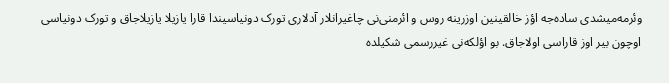وئرمه‌میشدی ساده‌جه اؤز خالقینین اوزرینه روس و ائرمنی‌نی چاغیرانلار آدلاری تورک دونیاسیندا قارا یازیلا یازیلاجاق و تورک دونیاسی اوچون بیر اوز قاراسی اولاجاق. بو اؤلکه‌نی غیررسمی شکیلده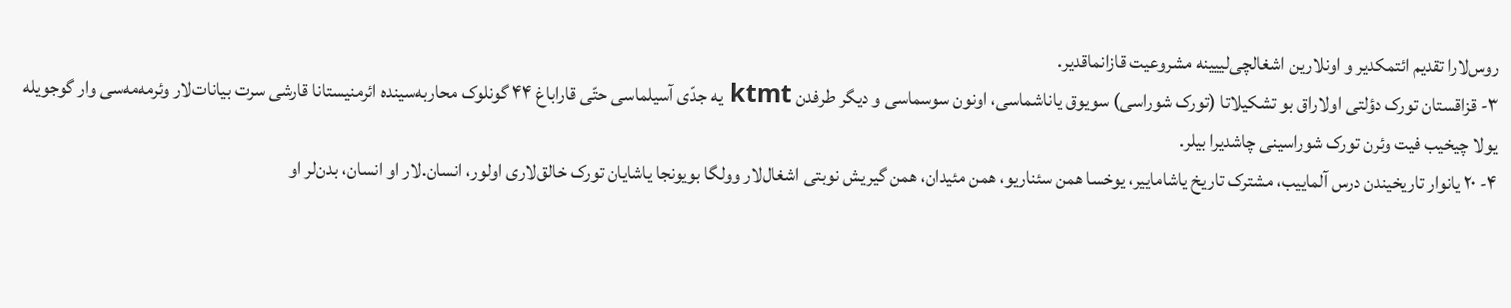روس‌لارا تقدیم ائتمکدیر و اونلارین اشغالچی‌لییینه مشروعیت قازانماقدیر.
۳- قزاقستان تورک دؤلتی اولاراق بو تشکیلاتا (تورک شوراسی) سویوق یاناشماسی، اونون سوسماسی و دیگر طرفدن ktmt یه جدّی آسیلماسی حتّی قاراباغ ۴۴ گونلوک محاربه‌سینده ائرمنیستانا قارشی سرت بیانات‌لار وئرمه‌‌مه‌سی وار گوجویله یولا چیخیب فیت وئرن تورک شوراسینی چاشدیرا بیلر.
۴- ۲۰ یانوار تاریخیندن درس آلماییب، مشترک تاریخ یاشاماییر، یوخسا همن سئناریو، همن مئیدان، همن گیریش نوبتی اشغال‌لار وولگا بویونجا یاشایان تورک خالق‌لاری اولور، انسان.لار او انسان، بدن‌لر او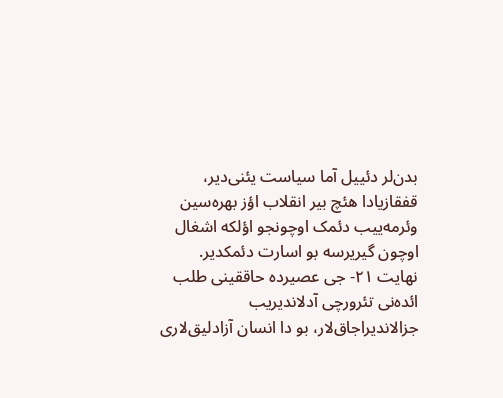بدن‌لر دئییل آما سیاست یئنی‌دیر، قفقازیادا هئچ بیر انقلاب اؤز بهره‌سین وئرمه‌ییب دئمک اوچونجو اؤلکه اشغال اوچون گیریرسه بو اسارت دئمکدیر.
نهایت ۲۱- جی عصیرده حاققینی طلب ائده‌نی تئرورچی آدلاندیریب جزالاندیراجاق‌لار، بو دا انسان آزادلیق‌لاری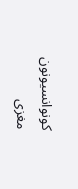کونوانسیونون مغزی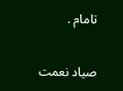تامام .

صیاد نعمت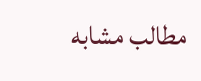مطالب مشابه